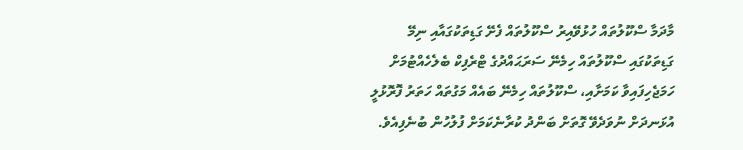މާދަމާ ސްކޫލުތައް ހުޅުވޭއިރު ސްކޫލުތައް ފެށޭ ގަޑިތަކުގައާއި ނިމޭ ގަޑިތަކުގައި ސްކޫލުތައް ހިމެނޭ ސަރަޙައްދުގެ ޓްރެފިކް ބެލެހެއްޓުމަށް ހަމަޖެހިފައިވާ ކަމަށާއި، ސްކޫލުތައް ހިމެނޭ ބައެއް މަގުތައް ހަތަރު ފޮރޮޅުލީ އުޅަނދަށް ނުވަދެވޭ ގޮތަށް ބަންދު ކުރާނެކަމަށް ފުލުހުން ބުނެފިއެވެ.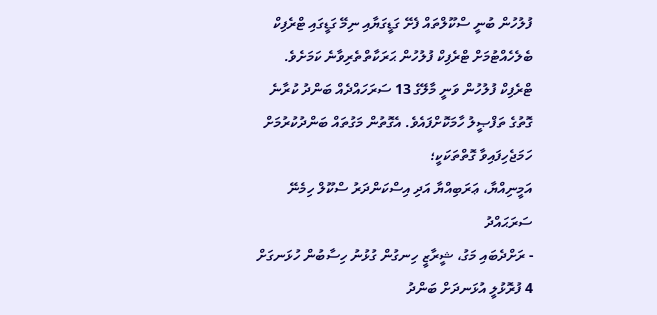ފުލުހުން ބުނީ ސްކޫލްތައް ފެށޭ ގަޑީގަޔާއި ނިމޭ ގަޑީގައި ޓްރެފިކް ބެލެހެއްޓުމަށް ޓްރެފިކް ފުލުހުން ޙަރަކާތްތެރިވާނެ ކަމަށެވެ.
ޓްރެފިކް ފުލުހުން ވަނީ މާލޭގެ 13 ސަރަހައްދެއް ބަންދު ކުރާނެ ގޮތުގެ ތަފްޞީލު ހާމަކޮށްފައެވެ. އެގޮތުން މަގުތައް ބަންދުކުރުމަށް ހަމަޖެހިފައިވާ ގޮތްތަކަކީ؛
އަމީނިއްޔާ، ޢަރަބިއްޔާ އަދި އިސްކަންދަރު ސްކޫލް ހިމެނޭ ސަރަޙައްދު
- ރަށްދެބައި މަގު، ޝީރާޒީ ހިނގުން ގުޅުނު ހިސާބުން ހުޅަނގަށް 4 ފުރޮޅުލީ އުޅަނދަށް ބަންދު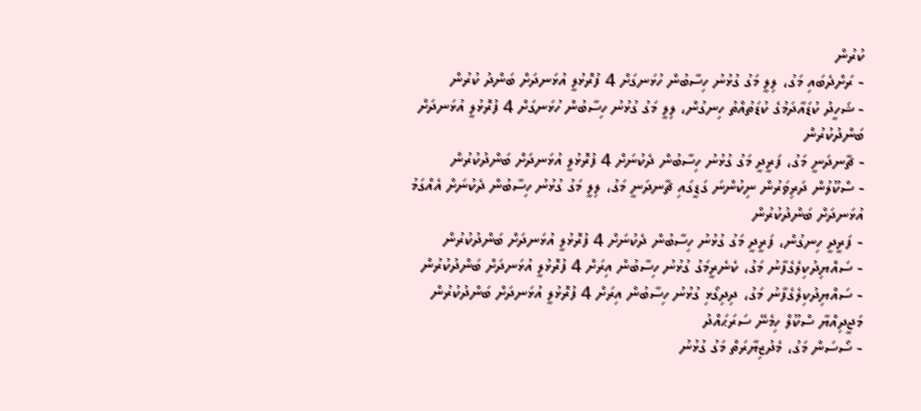ކުރުން
- ރަށްދެބައި މަގު، ލިލީ މަގު ގުޅުނު ހިސާބުން ހުޅަނގަށް 4 ފުރޮޅުލީ އުޅަނދަށް ބަންދު ކުރުން
- ޝަހީދު ކުޑައާދަމުގެ ކުޑަތުއްތު ހިނގުން، ލިލީ މަގު ގުޅުނު ހިސާބުން ހުޅަނގަށް 4 ފުރޮޅުލީ އުޅަނދަށް ބަންދުކުރުން
- ޗާނދަނީ މަގު، ފަރީދީ މަގު ގުޅުނު ހިސާބުން ދެކުނަށް 4 ފުރޮޅުލީ އުޅަނދަށް ބަންދުކުރުން
- ސްކޫލުން ދަރިވަރުން ނިކުންނަ ގަޑީގައި ޗާނދަނީ މަގު، ލިލީ މަގު ގުޅުނު ހިސާބުން ދެކުނަށް އެއްގަމު އުޅަނދަށް ބަންދުކުރުން
- ފަރީދީ ހިނގުން، ފަރީދީ މަގު ގުޅުނު ހިސާބުން ދެކުނަށް 4 ފުރޮޅުލީ އުޅަނދަށް ބަންދުކުރުން
- ސައްޔިދުކިލެގެފާނު މަގު، ކެނެރީމަގު ގުޅުނު ހިސާބުން އިރަށް 4 ފުރޮޅުލީ އުޅަނދަށް ބަންދުކުރުން
- ސައްޔިދުކިލެގެފާނު މަގު، ދިދިގޯޅި ގުޅުނު ހިސާބުން އިރަށް 4 ފުރޮޅުލީ އުޅަނދަށް ބަންދުކުރުން
މަޖީދިއްޔާ ސްކޫލް ހިމެނޭ ސަރަޙައްދު
- ސޯސަން މަގު، މެދުޒިޔާރަތް މަގު ގުޅުނު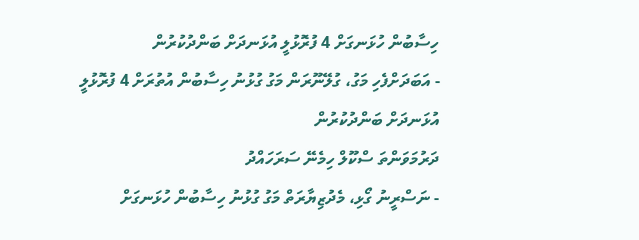ހިސާބުން ހުޅަނގަށް 4 ފުރޮޅުލީ އުޅަނދަށް ބަންދުކުރުން
- އަބަދަށްފެހި މަގު، ގުލޭނޫރަން މަގު ގުޅުނު ހިސާބުން އުތުރަށް 4 ފުރޮޅުލީ އުޅަނދަށް ބަންދުކުރުން
ދަރުމަވަންތަ ސްކޫލް ހިމެނޭ ސަރަހައްދު
- ނަސްރީނު ގޯޅި، މެދުޒިޔާރަތް މަގު ގުޅުނު ހިސާބުން ހުޅަނގަށް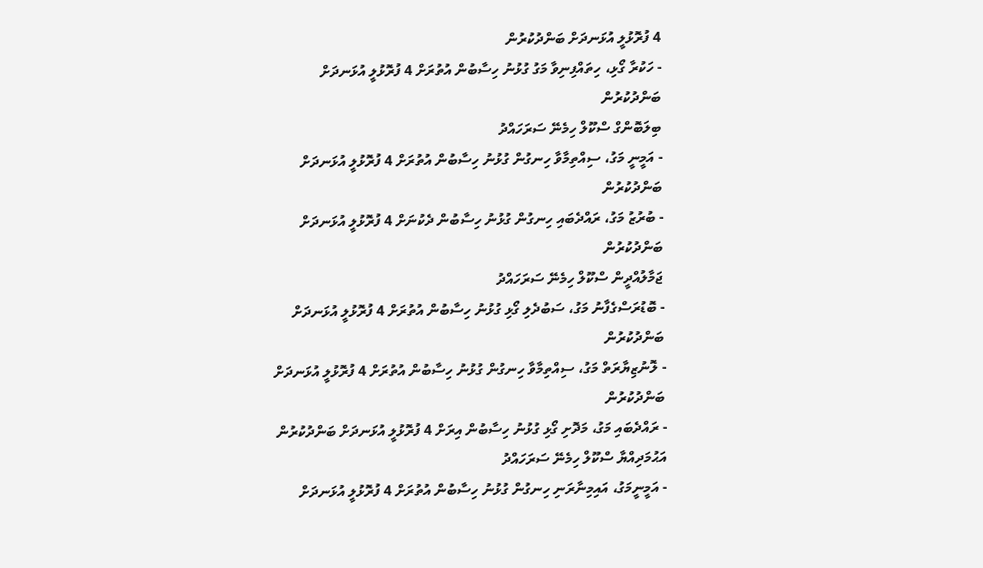4 ފުރޮޅުލީ އުޅަނދަށް ބަންދުކުރުން
- ހަކުރާ ގޯޅި، ހިތައްފިނިވާ މަގު ގުޅުނު ހިސާބުން އުތުރަށް 4 ފުރޮޅުލީ އުޅަނދަށް ބަންދުކުރުން
ބިލަބޮންގް ސްކޫލް ހިމެނޭ ސަރަހައްދު
- އަމީނީ މަގު، ސިއްތިމާވާ ހިނގުން ގުޅުނު ހިސާބުން އުތުރަށް 4 ފުރޮޅުލީ އުޅަނދަށް ބަންދުކުރުން
- ބުރުޒު މަގު، ރައްދެބައި ހިނގުން ގުޅުނު ހިސާބުން ދެކުނަށް 4 ފުރޮޅުލީ އުޅަނދަށް ބަންދުކުރުން
ޖަމާލުއްދީން ސްކޫލް ހިމެނޭ ސަރަހައްދު
- ބޮޑުރަސްގެފާނު މަގު، ސަބުދެލި ގޯޅި ގުޅުނު ހިސާބުން އުތުރަށް 4 ފުރޮޅުލީ އުޅަނދަށް ބަންދުކުރުން
- ލޮނުޒިޔާރަތް މަގު، ސިއްތިމާވާ ހިނގުން ގުޅުނު ހިސާބުން އުތުރަށް 4 ފުރޮޅުލީ އުޅަނދަށް ބަންދުކުރުން
- ރައްދެބައި މަގު، މަދޮށި ގޯޅި ގުޅުނު ހިސާބުން އިރަށް 4 ފުރޮޅުލީ އުޅަނދަށް ބަންދުކުރުން
އަޙުމަދިއްޔާ ސްކޫލް ހިމެނޭ ސަރަހައްދު
- އަމީނީމަގު، އައިމިނާރަނި ހިނގުން ގުޅުނު ހިސާބުން އުތުރަށް 4 ފުރޮޅުލީ އުޅަނދަށް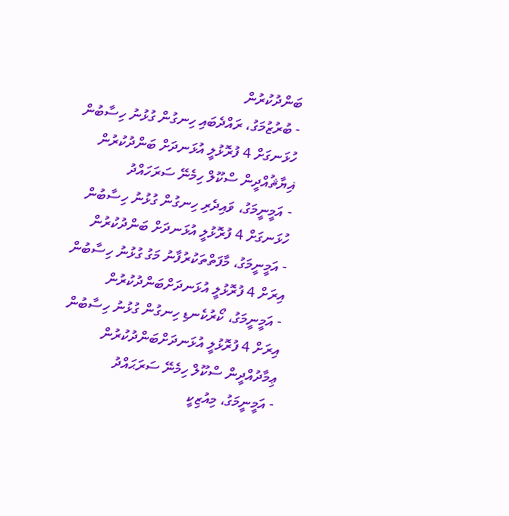ބަންދުކުރުން
- ބުރުޒުމަގު، ރައްދެބައި ހިނގުން ގުޅުނު ހިސާބުން ހުޅަނގަށް 4 ފުރޮޅުލީ އުޅަނދަށް ބަންދުކުރުން
ޣިޔާޘުއްދީން ސްކޫލް ހިމެނޭ ސަރަހައްދު
- އަމީނީމަގު، ވައިދެރި ހިނގުން ގުޅުނު ހިސާބުން ހުޅަނގަށް 4 ފުރޮޅުލީ އުޅަނދަށް ބަންދުކުރުން
- އަމީނީމަގު، މާފަތްތަކުރުފާނު މަގު ގުޅުނު ހިސާބުން އިރަށް 4 ފުރޮޅުލީ އުޅަނދަށްބަންދުކުރުން
- އަމީނީމަގު، ކޯރުކެނޑި ހިނގުން ގުޅުނު ހިސާބުން އިރަށް 4 ފުރޮޅުލީ އުޅަނދަށްބަންދުކުރުން
ޢިމާދުއްދީން ސްކޫލް ހިމެނޭ ސަރަޙައްދު
- އަމީނީމަގު، މިއުޒިކީ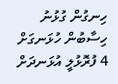ހިނގުން ގުޅުނު ހިސާބުން ހުޅަނގަށް 4 ފުރޮޅުލީ އުޅަނދަށް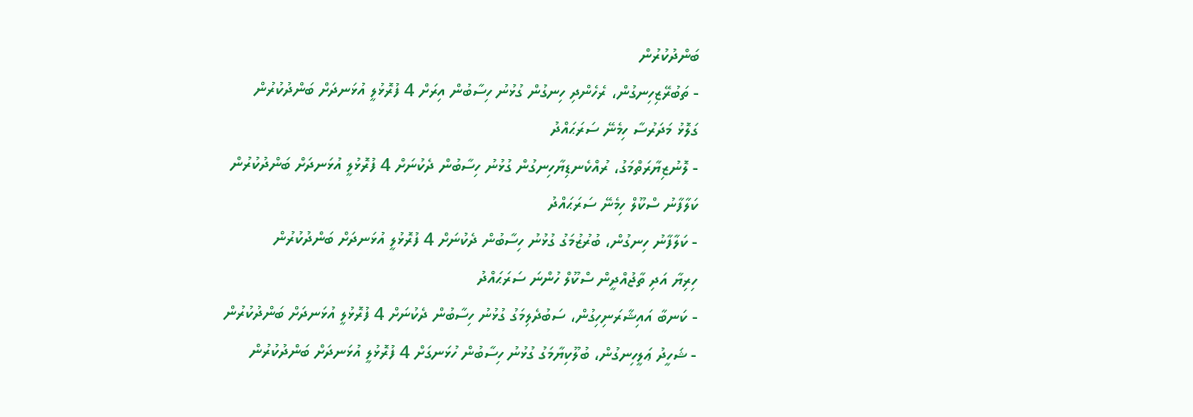ބަންދުކުރުން
- ތަބުރޭޒިހިނގުން، ރެހެންދި ހިނގުން ގުޅުނު ހިސާބުން އިރަށް 4 ފުރޮޅުލީ އުޅަނދަށް ބަންދުކުރުން
ގަލޮޅު މަދަރުސާ ހިމެނޭ ސަރަޙައްދު
- ލޮނުޒިޔާރަތްމަގު، ރުއްކެނޑިޔާހިނގުން ގުޅުނު ހިސާބުން ދެކުނަށް 4 ފުރޮޅުލީ އުޅަނދަށް ބަންދުކުރުން
ކަލާފާނު ސްކޫލް ހިމެނޭ ސަރަޙައްދު
- ކަލާފާނު ހިނގުން، ބުރުޒުމަގު ގުޅުނު ހިސާބުން ދެކުނަށް 4 ފުރޮޅުލީ އުޅަނދަށް ބަންދުކުރުން
ހިރިޔާ އަދި ތާޖުއްދީން ސްކޫލް ހުންނަ ސަރަޙައްދު
- ކަނބާ އައިޝާރަނިހިގުން، ސަބުދެލިމަގު ގުޅުނު ހިސާބުން ދެކުނަށް 4 ފުރޮޅުލީ އުޅަނދަށް ބަންދުކުރުން
- ޝަހީދު ޢަލީހިނގުން، ބުލޫކިޔާމަގު ގުޅުނު ހިސާބުން ހުޅަނގަށް 4 ފުރޮޅުލީ އުޅަނދަށް ބަންދުކުރުން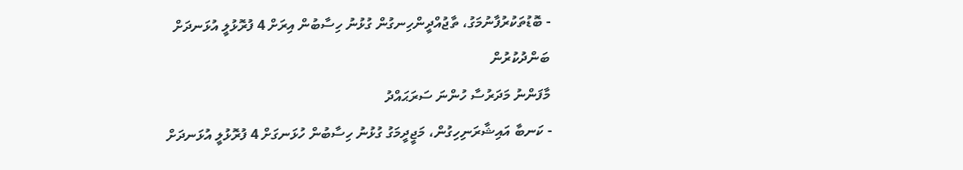- ބޮޑުތަކުރުފާނުމަގު، ތާޖުއްދީންހިނގުން ގުޅުނު ހިސާބުން އިރަށް 4 ފުރޮޅުލީ އުޅަނދަށް ބަންދުކުރުން
މާފަންނު މަދަރުސާ ހުންނަ ސަރަޙައްދު
- ކަނބާ އައިޝާރަނިހިގުން، މަޖީދީމަގު ގުޅުނު ހިސާބުން ހުޅަނގަށް 4 ފުރޮޅުލީ އުޅަނދަށް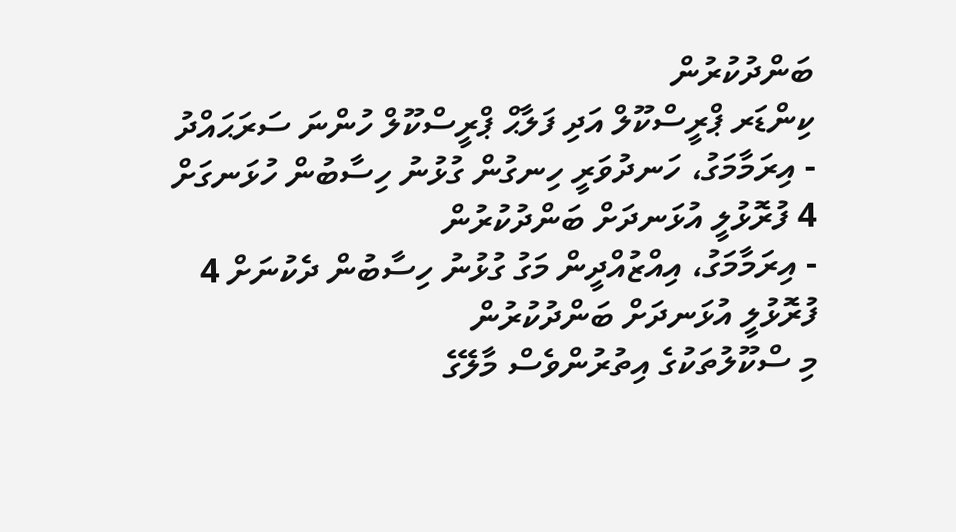ބަންދުކުރުން
ކިންޑަރ ޕްރީސްކޫލް އަދި ފަލާޙް ޕްރީސްކޫލް ހުންނަ ސަރަޙައްދު
- އިރަމާމަގު، ހަނދުވަރީ ހިނގުން ގުޅުނު ހިސާބުން ހުޅަނގަށް 4 ފުރޮޅުލީ އުޅަނދަށް ބަންދުކުރުން
- އިރަމާމަގު، އިއްޒުއްދީން މަގު ގުޅުނު ހިސާބުން ދެކުނަށް 4 ފުރޮޅުލީ އުޅަނދަށް ބަންދުކުރުން
މި ސްކޫލުތަކުގެ އިތުރުންވެސް މާލޭގެ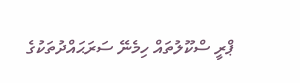ޕްރީ ސްކޫލުތައް ހިމެނޭ ސަރަޙައްދުތަކުގެ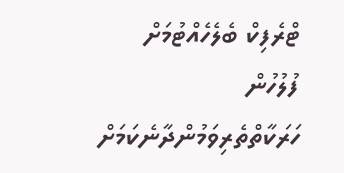ޓްރެފިކް ބެލެހެއްޓުމަށް ފުލުހުން ހަރަކާތްތެރިވަމުންދާނެކަމަށް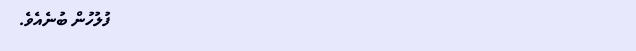ފުލުހުން ބުނެއެވެ.